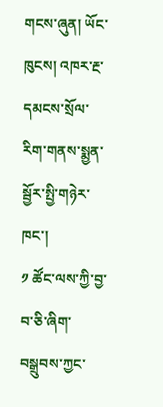གངས་ཞུན། ཡོང་ཁུངས། འཁར་རྔ་དམངས་སྲོལ་རིག་གནས་སྨྱན་སྦྱོར་སྤྱི་གཉེར་ཁང་།
༡ ཚོང་ལས་ཀྱི་བྱ་བ་ཅི་ཞིག་བསྒྲུབས་ཀྱང་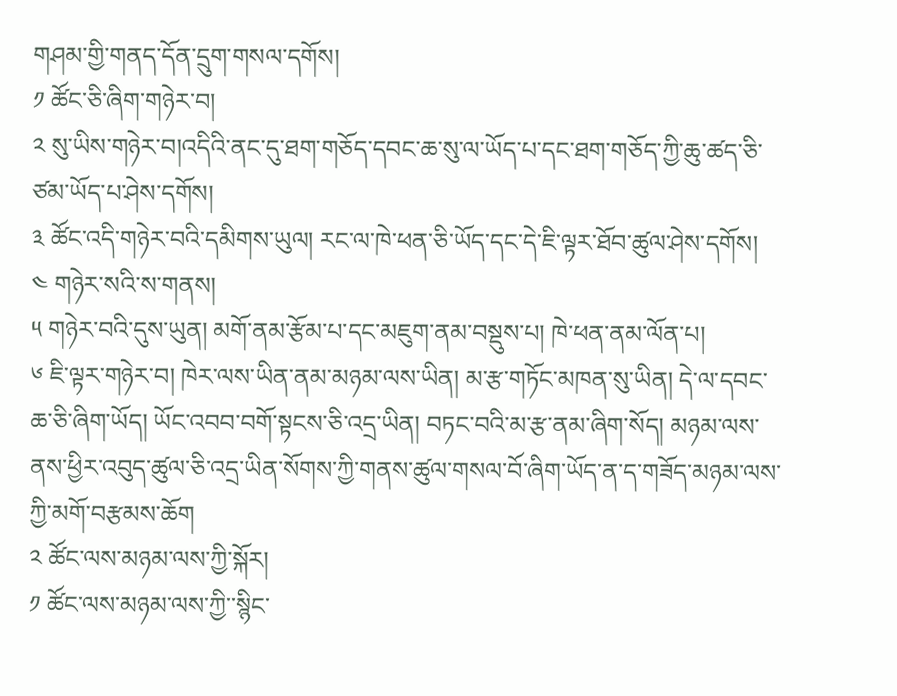གཤམ་གྱི་གནད་དོན་དྲུག་གསལ་དགོས།
༡ ཚོང་ཅི་ཞིག་གཉེར་བ།
༢ སུ་ཡིས་གཉེར་བ།འདིའི་ནང་དུ་ཐག་གཅོད་དབང་ཆ་སུ་ལ་ཡོད་པ་དང་ཐག་གཅོད་ཀྱི་ཆུ་ཚད་ཅི་ཙམ་ཡོད་པ་ཤེས་དགོས།
༣ ཚོང་འདི་གཉེར་བའི་དམིགས་ཡུལ། རང་ལ་ཁེ་ཕན་ཅི་ཡོད་དང་དེ་ཇི་ལྟར་ཐོབ་ཚུལ་ཤེས་དགོས།
༤ གཉེར་སའི་ས་གནས།
༥ གཉེར་བའི་དུས་ཡུན། མགོ་ནམ་རྩོམ་པ་དང་མཇུག་ནམ་བསྡུས་པ། ཁེ་ཕན་ནམ་ལོན་པ།
༦ ཇི་ལྟར་གཉེར་བ། ཁེར་ལས་ཡིན་ནམ་མཉམ་ལས་ཡིན། མ་རྩ་གཏོང་མཁན་སུ་ཡིན། དེ་ལ་དབང་ཆ་ཅི་ཞིག་ཡོད། ཡོང་འབབ་བགོ་སྟངས་ཅི་འདྲ་ཡིན། བཏང་བའི་མ་རྩ་ནམ་ཞིག་སོད། མཉམ་ལས་ནས་ཕྱིར་འབུད་ཚུལ་ཅི་འདྲ་ཡིན་སོགས་ཀྱི་གནས་ཚུལ་གསལ་བོ་ཞིག་ཡོད་ན་ད་གཟོད་མཉམ་ལས་ཀྱི་མགོ་བརྩམས་ཆོག
༢ ཚོང་ལས་མཉམ་ལས་ཀྱི་སྐོར།
༡ ཚོང་ལས་མཉམ་ལས་ཀྱི་་སྙིང་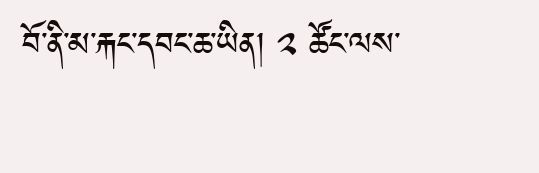བོ་ནི་མ་རྐང་དབང་ཆ་ཡིན། ༢ ཚོང་ལས་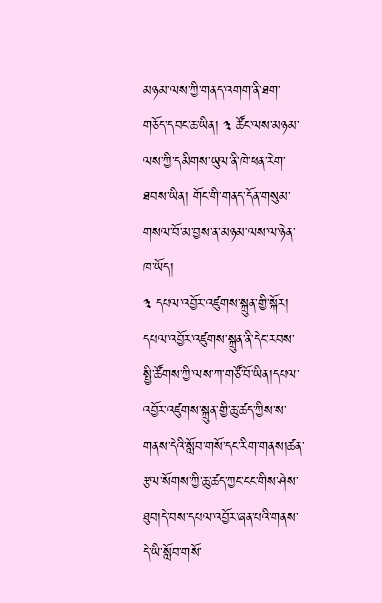མཉམ་ལས་ཀྱི་གནད་འགག་ནི་ཐག་གཅོད་དབང་ཆ་ཡིན། ༣ ཚོང་ལས་མཉམ་ལས་ཀྱི་དམིགས་ཡུལ་ནི་ཁེ་ཕན་རེག་ཐབས་ཡིན། གོང་གི་གནད་དོན་གསུམ་གསལ་བོ་མ་བྱས་ན་མཉམ་ལས་ལ་ཉེན་ཁ་ཡོད།
༣ དཔལ་འབྱོར་འཛུགས་སྐྲུན་གྱི་སྐོར།
དཔལ་འབྱོར་འཛུགས་སྐྲུན་ནི་དེང་རབས་སྤྱི་ཚོགས་ཀྱི་ལས་ཀ་གཙོ་བོ་ཡིན།དཔལ་འབྱོར་འཛུགས་སྐྲུན་གྱི་ཆུ་ཚད་ཀྱིས་ས་གནས་དེའི་སློབ་གསོ་དང་རིག་གནས།ཚན་རྩལ་སོགས་ཀྱི་ཆུ་ཚད་ཀྱང་ངང་གིས་ཤེས་ཐུབ།དེ་བས་དཔལ་འབྱོར་ཞན་པའི་གནས་དེ་ཡི་སློབ་གསོ་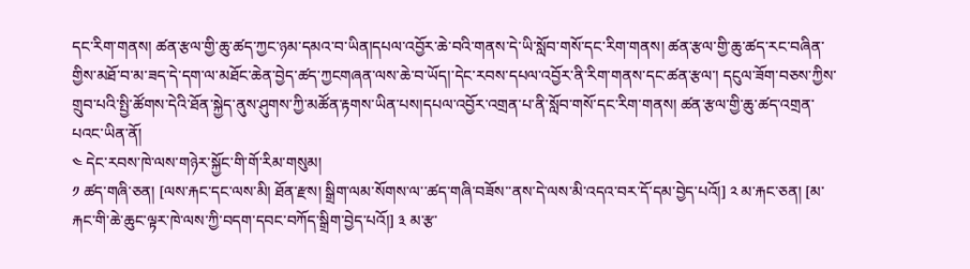དང་རིག་གནས། ཚན་རྩལ་གྱི་ཆུ་ཚད་ཀྱང་ཉམ་དམའ་བ་ཡིན།དཔལ་འབྱོར་ཆེ་བའི་གནས་དེ་ཡི་སློབ་གསོ་དང་རིག་གནས། ཚན་རྩལ་གྱི་ཆུ་ཚད་རང་བཞིན་གྱིས་མཐོ་བ་མ་ཟད་དེ་དག་ལ་མཐོང་ཆེན་བྱེད་ཚད་ཀྱངགཞན་ལས་ཆེ་བ་ཡོད།་དེང་རབས་དཔལ་འབྱོར་ནི་རིག་གནས་དང་ཚན་རྩལ་། དངུལ་ཟོག་བཅས་ཀྱིས་གྲུབ་པའི་སྤྱི་ཚོགས་དེའི་ཐོན་སྐྱེད་ནུས་ཤུགས་ཀྱི་མཚོན་རྟགས་ཡིན་པས།དཔལ་འབྱོར་འགྲན་པ་ནི་སློབ་གསོ་དང་རིག་གནས། ཚན་རྩལ་གྱི་ཆུ་ཚད་འགྲན་པའང་ཡིན་ནོ།
༤ དེང་རབས་ཁེ་ལས་གཉེར་སྐྱོང་གི་གོ་རིམ་གསུམ།
༡ ཚད་གཞི་ཅན། [ལས་རྐང་དང་ལས་མི། ཐོན་རྫས། སྒྲིག་ལམ་སོགས་ལ་་ཚད་གཞི་བཟོས་་ནས་དེ་ལས་མི་འདའ་བར་དོ་དམ་བྱེད་པའོ།] ༢ མ་རྐང་ཅན། [མ་རྐང་གི་ཆེ་ཆུང་ལྟར་ཁེ་ལས་ཀྱི་བདག་དབང་བཀོད་སྒྲིག་བྱེད་པའོ།] ༣ མ་རྩ་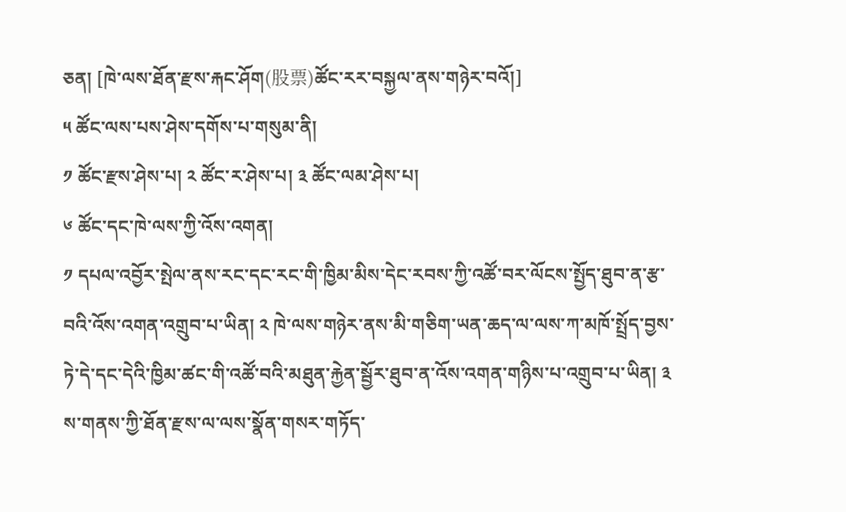ཅན། [ཁེ་ལས་ཐོན་རྫས་རྐང་ཤོག(股票)ཚོང་རར་བསྐྱལ་ནས་གཉེར་བའོ།]
༥ ཚོང་ལས་པས་ཤེས་དགོས་པ་གསུམ་ནི།
༡ ཚོང་རྫས་ཤེས་པ། ༢ ཚོང་ར་ཤེས་པ། ༣ ཚོང་ལམ་ཤེས་པ།
༦ ཚོང་དང་ཁེ་ལས་ཀྱི་འོས་འགན།
༡ དཔལ་འབྱོར་སྤེལ་ནས་རང་དང་རང་གི་ཁྱིམ་མིས་དེང་རབས་ཀྱི་འཚོ་བར་ལོངས་སྤྱོད་ཐུབ་ན་རྩ་བའི་འོས་འགན་འགྲུབ་པ་ཡིན། ༢ ཁེ་ལས་གཉེར་ནས་མི་གཅིག་ཡན་ཆད་ལ་ལས་ཀ་མཁོ་སྤྲོད་བྱས་ཏེ་དེ་དང་དེའི་ཁྱིམ་ཚང་གི་འཚོ་བའི་མཐུན་རྐྱེན་སྦྱོར་ཐུབ་ན་འོས་འགན་གཉིས་པ་འགྲུབ་པ་ཡིན། ༣ ས་གནས་ཀྱི་ཐོན་རྫས་ལ་ལས་སྣོན་གསར་གཏོད་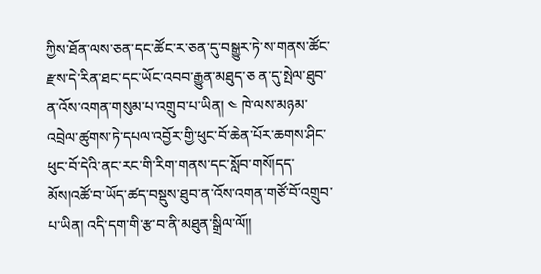ཀྱིས་ཐོན་ལས་ཅན་དང་ཚོང་ར་ཅན་དུ་བསྒྱུར་ཏེ་ས་གནས་ཚོང་རྫས་དེ་རིན་ཐང་དང་ཡོང་འབབ་རྒྱུན་མཐུད་ཅ ན་དུ་སྤེལ་ཐུབ་ན་འོས་འགན་གསུམ་པ་འགྲུབ་པ་ཡིན། ༤ ཁེ་ལས་མཉམ་འབྲེལ་ཚུགས་ཏེ་དཔལ་འབྱོར་གྱི་ཕུང་བོ་ཆེན་པོར་ཆགས་ཤིང་ཕུང་བོ་དེའི་ནང་རང་གི་རིག་གནས་དང་སློབ་གསོ།དད་མོས།འཚོ་བ་ཡོད་ཚད་བསྡུས་ཐུབ་ན་འོས་འགན་གཙོ་བོ་འགྲུབ་པ་ཡིན། འདི་དག་གི་རྩ་བ་ནི་མཐུན་སྒྲིལ་ལོ།།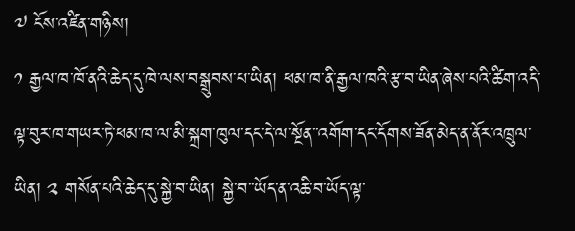༧ ངོས་འཛིན་གཉིས།
༡ རྒྱལ་ཁ་ཁོ་ནའི་ཆེད་དུ་ཁེ་ལས་བསྒྲུབས་པ་ཡིན། ཕམ་ཁ་ནི་རྒྱལ་ཁའི་རྩ་བ་ཡིན་ཞེས་པའི་ཚིག་འདི་ལྟ་བུར་ཁ་གཡར་ཏེ་ཕམ་ཁ་ལ་མི་སྐྲག་ཁུལ་དང་དེ་ལ་སྔོན་་འགོག་དང་དོགས་ཟོན་མེད་ན་ནོར་འཁྲུལ་ཡིན། ༢ གསོན་པའི་ཆེད་དུ་སྐྱེ་བ་ཡིན། སྐྱེ་བ་་ཡོད་ན་འཆི་བ་ཡོད་ལྟ་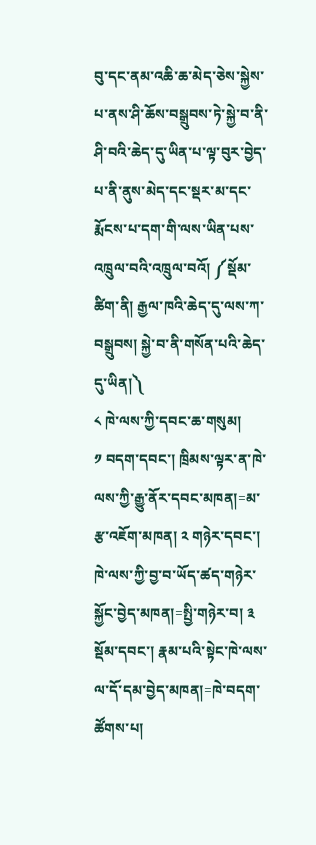བུ་དང་ནམ་འཆི་ཆ་མེད་ཅེས་སྐྱེས་པ་ནས་ཤི་ཆོས་བསྒྲུབས་ཏེ་སྐྱེ་བ་ནི་ཤི་བའི་ཆེད་དུ་ཡིན་པ་ལྟ་བུར་བྱེད་པ་ནི་ནུས་མེད་དང་སྡར་མ་དང་རྨོངས་པ་དག་གི་ལས་ཡིན་པས་འཁྲུལ་བའི་འཁྲུལ་བའོ། ༼སྡོམ་ཚིག་ནི། རྒྱལ་ཁའི་ཆེད་དུ་ལས་ཀ་བསྒྲུབས། སྐྱེ་བ་ནི་གསོན་པའི་ཆེད་དུ་ཡིན།༽
༨ ཁེ་ལས་ཀྱི་དབང་ཆ་གསུམ།
༡ བདག་དབང་། ཁྲིམས་ལྟར་ན་ཁེ་ལས་ཀྱི་རྒྱུ་ནོར་དབང་མཁན།=མ་རྩ་འཇོག་མཁན། ༢ གཉེར་དབང་། ཁེ་ལས་ཀྱི་བྱ་བ་ཡོད་ཚད་གཉེར་སྐྱོང་བྱེད་མཁན།=སྤྱི་གཉེར་བ། ༣ སྡོམ་དབང་། རྣམ་པའི་སྟེང་ཁེ་ལས་ལ་དོ་དམ་བྱེད་མཁན།=ཁེ་བདག་ཚོགས་པ།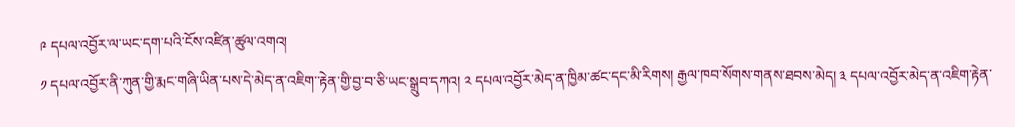༩ དཔལ་འབྱོར་ལ་ཡང་དག་པའི་ངོས་འཛིན་ཚུལ་འགའ།
༡ དཔལ་འབྱོར་ནི་ཀུན་གྱི་རྨང་གཞི་ཡིན་པས་དེ་མེད་ན་འཇིག་་རྟེན་གྱི་བྱ་བ་ཅི་ཡང་སྒྲུབ་དཀའ། ༢ དཔལ་འབྱོར་མེད་ན་ཁྱིམ་ཚང་དང་མི་རིགས། རྒྱལ་ཁབ་སོགས་གནས་ཐབས་མེད། ༣ དཔལ་འབྱོར་མེད་ན་འཇིག་རྟེན་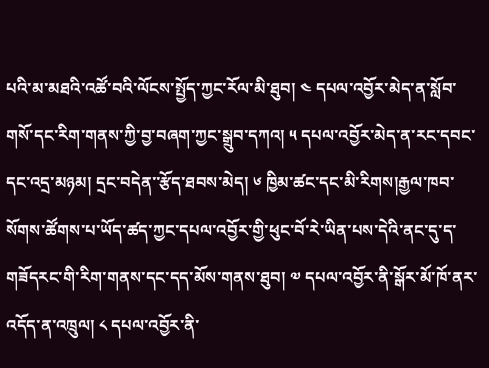པའི་མ་མཐའི་འཚོ་བའི་ལོངས་སྤྱོད་ཀྱང་རོལ་མི་ཐུབ། ༤ དཔལ་འབྱོར་མེད་ན་སློབ་གསོ་དང་རིག་གནས་ཀྱི་བྱ་བཞག་ཀྱང་སྒྲུབ་དཀའ། ༥ དཔལ་འབྱོར་མེད་ན་རང་དབང་དང་འདྲ་མཉམ། དྲང་བདེན་་རྩོད་ཐབས་མེད། ༦ ཁྱིམ་ཚང་དང་མི་རིགས།རྒྱལ་ཁབ་སོགས་ཚོགས་པ་ཡོད་ཚད་ཀྱང་དཔལ་འབྱོར་གྱི་ཕུང་བོ་རེ་ཡིན་པས་དེའི་ནང་དུ་ད་གཟོདརང་གི་རིག་གནས་དང་དད་མོས་གནས་ཐུབ། ༧ དཔལ་འབྱོར་ནི་སྒོར་མོ་ཁོ་ནར་འདོད་ན་འཁྲུལ། ༨ དཔལ་འབྱོར་ནི་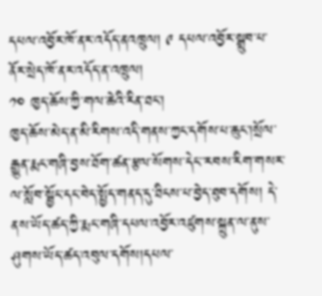དཔལ་འབྱོར་ཁོ་ནར་འདོད་ནའཁྲུལ། ༩ དཔལ་འབྱོར་སྒྲུབ་པ་ནོར་སྲེད་ཁོ་ནར་འདོད་ན་འཁྲུལ།
༡༠ ཁྱད་ཆོས་ཀྱི་གལ་ཆེའི་རིན་ཐང་།
ཁྱད་ཆོས་མེད་ན་མི་རིགས་འདི་གནས་ཀྱང་དགོས་པ་ཆུང་།སྲོལ་རྒྱུན་རྨང་གཞི་བྱས་ཐོག་ཚན་རྩལ་སོགས་དེང་་རབས་རིག་གསར་ལ་སློབ་སྦྱོང་དང་བེད་སྤྱོད་གནད་དུ་ཐིངས་པ་བྱེད་ཐུབ་དགོས། དེ་ནས་ཡོད་ཚད་ཀྱི་རྨང་གཞི་དཔལ་འབྱོར་འཛུགས་སྐྲུན་ལ་ནུས་ཤུགས་ཡོད་ཚད་འབུལ་དགོས།དཔལ་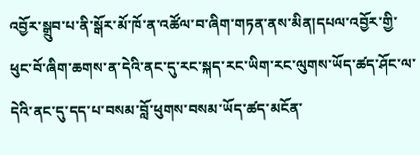འབྱོར་སྒྲུབ་པ་ནི་སྒོར་མོ་ཁོ་ན་འཚོལ་བ་ཞིག་གཏན་ནས་མིན།དཔལ་འབྱོར་གྱི་ཕུང་བོ་ཞིག་ཆགས་ན་དེའི་ནང་དུ་རང་སྐད་རང་ཡིག་རང་ལུགས་ཡོད་ཚད་ཤོང་ལ་དེའི་ནང་དུ་དད་པ་བསམ་བློ་ཕུགས་བསམ་ཡོད་ཚད་མངོན་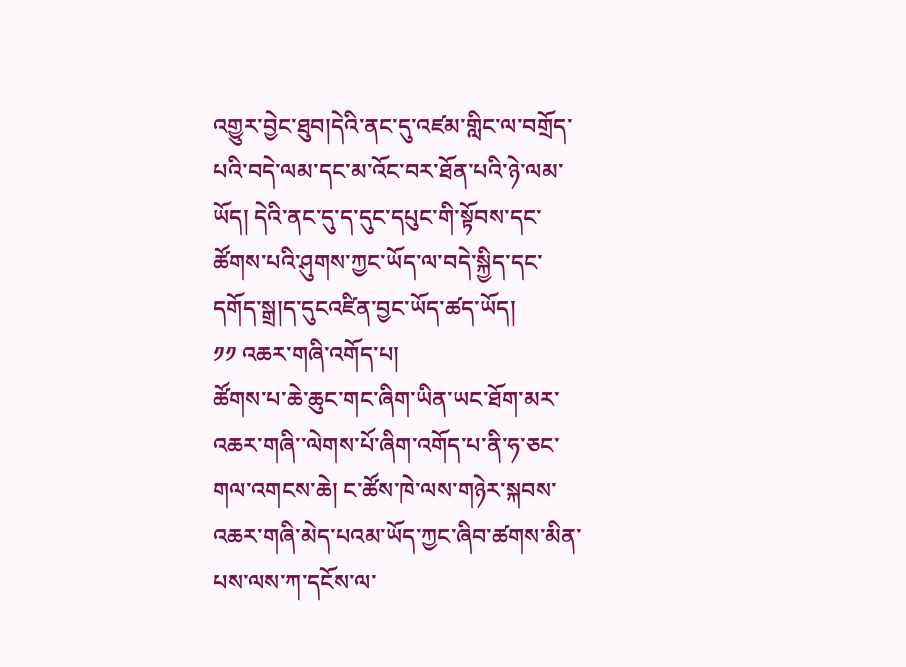འགྱུར་བྱེང་ཐུབ།དེའི་ནང་དུ་འཛམ་གླིང་ལ་བགྲོད་པའི་བདེ་ལམ་དང་མ་འོང་བར་ཐོན་པའི་ཉེ་ལམ་ཡོད། དེའི་ནང་དུ་ད་དུང་དཔུང་གི་སྟོབས་དང་ཚོགས་པའི་ཤུགས་ཀྱང་ཡོད་ལ་བདེ་སྐྱིད་དང་དགོད་སྒྲ།ད་དུངའཛིན་བྱང་ཡོད་ཚད་ཡོད།
༡༡ འཆར་གཞི་འགོད་པ།
ཚོགས་པ་ཆེ་ཆུང་གང་ཞིག་ཡིན་ཡང་ཐོག་མར་འཆར་གཞི་་ལེགས་པོ་ཞིག་འགོད་པ་ནི་ཧ་ཅང་གལ་འགངས་ཆེ། ང་ཚོས་ཁེ་ལས་གཉེར་སྐབས་འཆར་གཞི་མེད་པའམ་ཡོད་ཀྱང་ཞིབ་ཚགས་མིན་པས་ལས་ཀ་དངོས་ལ་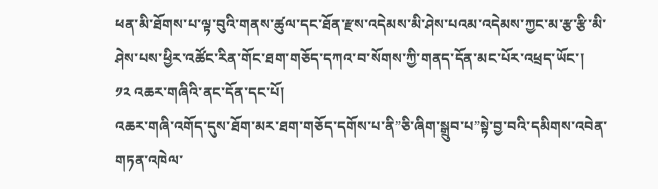ཕན་མི་ཐོགས་པ་ལྟ་བུའི་གནས་ཚུལ་དང་ཐོན་རྫས་འདེམས་མི་ཤེས་པའམ་འདེམས་ཀྱང་མ་རྩ་རྩི་མི་ཤེས་པས་ཕྱིར་འཚོང་རིན་གོང་ཐག་གཅོད་དཀའ་བ་སོགས་ཀྱི་གནད་དོན་མང་པོར་འཕྲད་ཡོང་།
༡༢ འཆར་གཞིའི་ནང་དོན་དང་པོ།
འཆར་གཞི་འགོད་དུས་ཐོག་མར་ཐག་གཅོད་དགོས་པ་ནི”ཅི་ཞིག་སྒྲུབ་པ”སྟེ་བྱ་བའི་དམིགས་འབེན་གཏན་འཁེལ་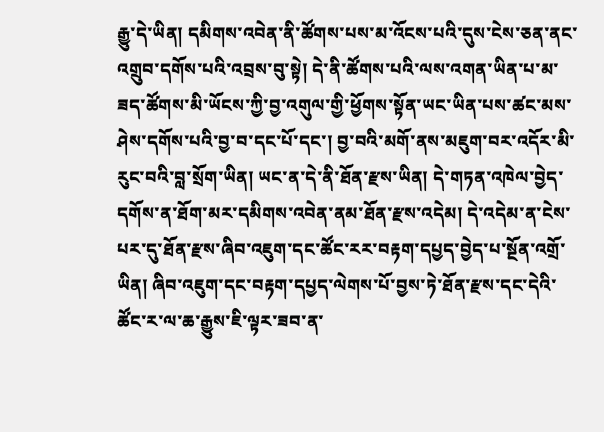རྒྱུ་དེ་ཡིན། དམིགས་འབེན་ནི་ཚོགས་པས་མ་འོངས་པའི་དུས་ངེས་ཅན་ནང་འགྲུབ་དགོས་པའི་འབྲས་བུ་སྟེ། དེ་ནི་ཚོགས་པའི་ལས་འགན་ཡིན་པ་མ་ཟད་ཚོགས་མི་ཡོངས་ཀྱི་བྱ་འགུལ་གྱི་ཕྱོགས་སྟོན་ཡང་ཡིན་པས་ཚང་མས་ཤེས་དགོས་པའི་བྱ་བ་དང་པོ་དང་། བྱ་བའི་མགོ་ནས་མཇུག་བར་འདོར་མི་རུང་བའི་བླ་སྲོག་ཡིན། ཡང་ན་དེ་ནི་ཐོན་རྫས་ཡིན། དེ་གཏན་འཁེལ་བྱེད་དགོས་ན་ཐོག་མར་དམིགས་འབེན་ནམ་ཐོན་རྫས་འདེམ། དེ་འདེམ་ན་ངེས་པར་དུ་ཐོན་རྫས་ཞིབ་འཇུག་དང་ཚོང་རར་བརྟག་དཔྱད་བྱེད་པ་སྔོན་འགྲོ་ཡིན། ཞིབ་འཇུག་དང་བརྟག་དཔྱད་ལེགས་པོ་བྱས་ཏེ་ཐོན་རྫས་དང་དེའི་ཚོང་ར་ལ་ཆ་རྒྱུས་ཇི་ལྟར་ཟབ་ན་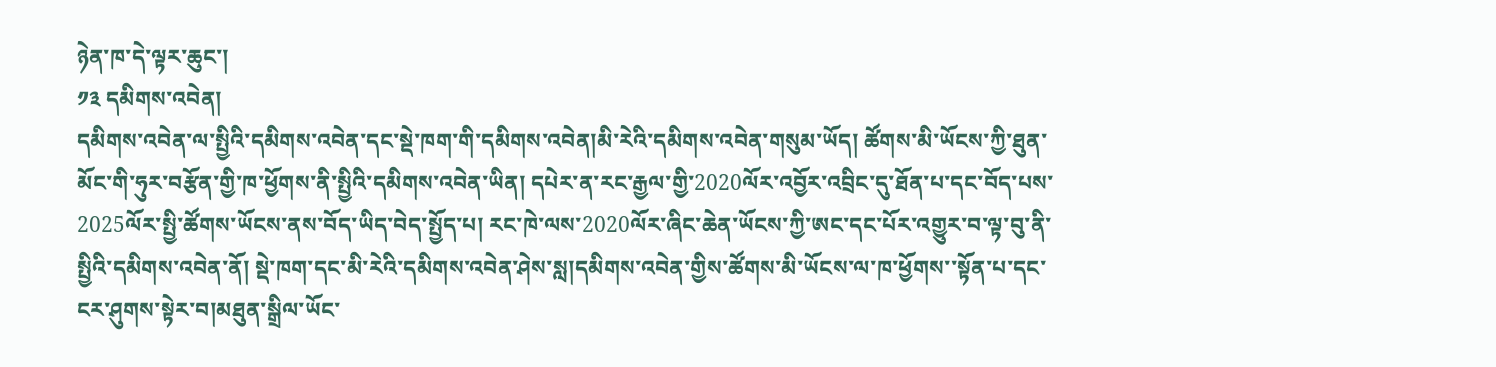ཉེན་ཁ་དེ་ལྟར་ཆུང་།
༡༣ དམིགས་འབེན།
དམིགས་འབེན་ལ་སྤྱིའི་དམིགས་འབེན་དང་སྡེ་ཁག་གི་དམིགས་འབེན།མི་རེའི་དམིགས་འབེན་གསུམ་ཡོད། ཚོགས་མི་ཡོངས་ཀྱི་ཐུན་མོང་གི་ཧུར་བརྩོན་གྱི་ཁ་ཕྱོགས་ནི་སྤྱིའི་དམིགས་འབེན་ཡིན། དཔེར་ན་རང་རྒྱལ་གྱི་2020ལོར་འབྱོར་འབྲིང་དུ་ཐོན་པ་དང་བོད་པས་2025ལོར་སྤྱི་ཚོགས་ཡོངས་ནས་བོད་ཡིད་བེད་སྤྱོད་པ། རང་ཁེ་ལས་2020ལོར་ཞིང་ཆེན་ཡོངས་ཀྱི་ཨང་དང་པོར་འགྱུར་བ་ལྟ་བུ་ནི་སྤྱིའི་དམིགས་འབེན་ནོ། སྡེ་ཁག་དང་མི་རེའི་དམིགས་འབེན་ཤེས་སླ།དམིགས་འབེན་གྱིས་ཚོགས་མི་ཡོངས་ལ་ཁ་ཕྱོགས་་སྟོན་པ་དང་ངར་ཤུགས་སྟེར་བ།མཐུན་སྒྲིལ་ཡོང་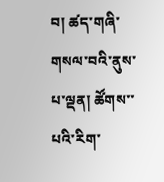བ། ཚད་གཞི་གསལ་བའི་ནུས་པ་ལྡན། ཚོགས་་པའི་རིག་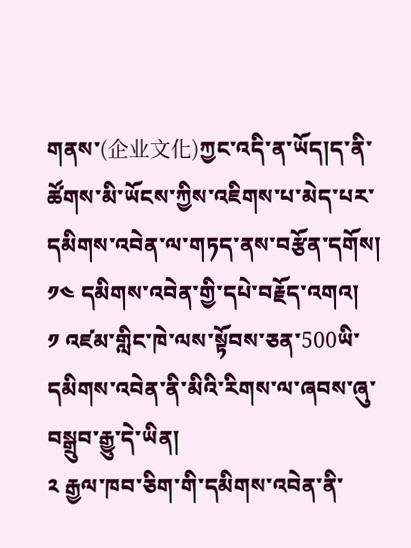གནས་(企业文化)ཀྱང་འདི་ན་ཡོད།ད་ནི་ཚོགས་མི་ཡོངས་ཀྱིས་འཇིགས་པ་མེད་པར་དམིགས་འབེན་ལ་གཏད་ནས་བརྩོན་དགོས།
༡༤ དམིགས་འབེན་གྱི་དཔེ་བརྗོད་འགའ།
༡ འཛམ་གླིང་ཁེ་ལས་སྟོབས་ཅན་500ཡི་དམིགས་འབེན་ནི་མིའི་རིགས་ལ་ཞབས་ཞུ་བསྒྲུབ་རྒྱུ་དེ་ཡིན།
༢ རྒྱལ་ཁབ་ཅིག་གི་དམིགས་འབེན་ནི་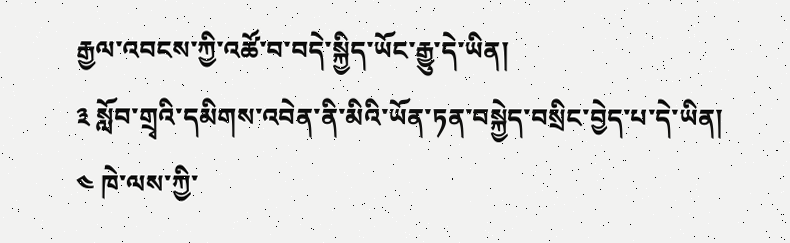རྒྱལ་འབངས་ཀྱི་འཚོ་བ་བདེ་སྐྱིད་ཡོང་རྒྱུ་དེ་ཡིན།
༣ སློབ་གྲྭའི་དམིགས་འབེན་ནི་མིའི་ཡོན་ཏན་བསྐྱེད་བསྲིང་བྱེད་པ་དེ་ཡིན།
༤ ཁེ་ལས་ཀྱི་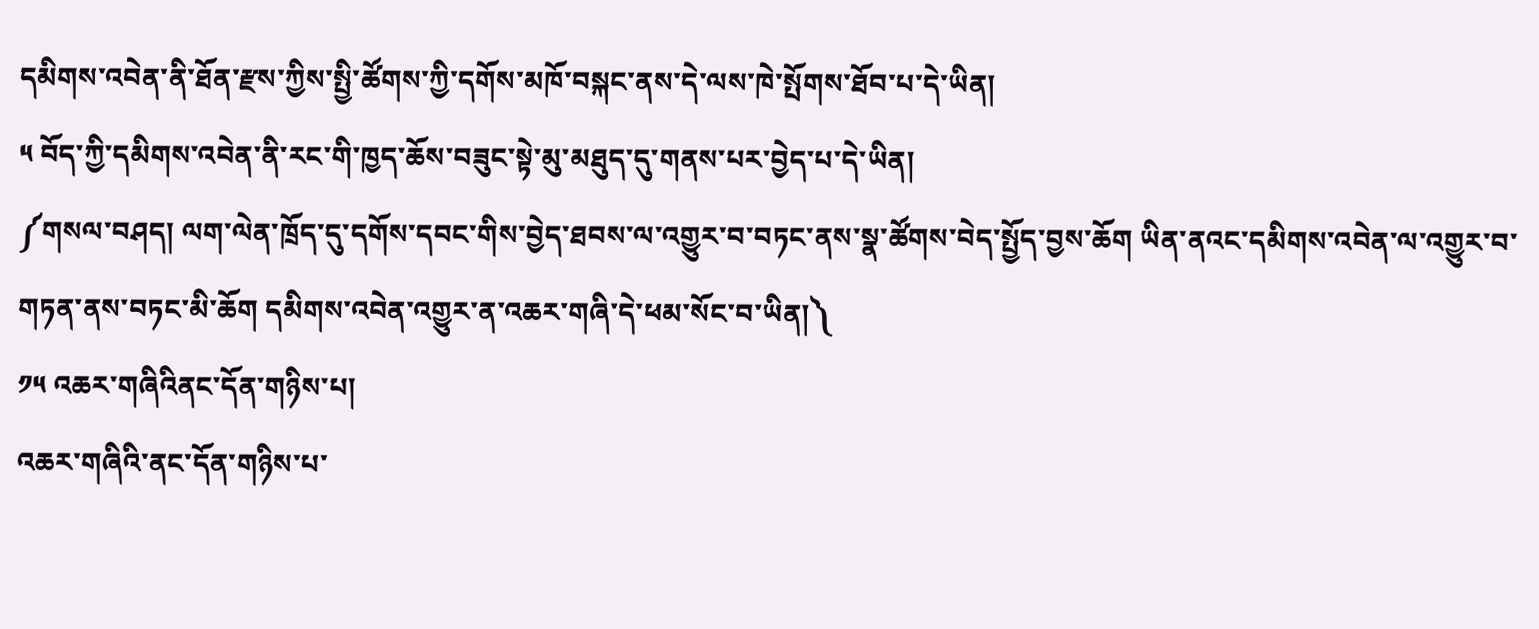དམིགས་འབེན་ནི་ཐོན་རྫས་ཀྱིས་སྤྱི་ཚོགས་ཀྱི་དགོས་མཁོ་བསྐང་ནས་དེ་ལས་ཁེ་སྤོགས་ཐོབ་པ་དེ་ཡིན།
༥ བོད་ཀྱི་དམིགས་འབེན་ནི་རང་གི་ཁྱད་ཆོས་བཟུང་སྟེ་མུ་མཐུད་དུ་གནས་པར་བྱེད་པ་དེ་ཡིན།
༼གསལ་བཤད། ལག་ལེན་ཁྲོད་དུ་དགོས་དབང་གིས་བྱེད་ཐབས་ལ་འགྱུར་བ་བཏང་ནས་སྣ་ཚོགས་བེད་སྤྱོད་བྱས་ཆོག ཡིན་ནའང་དམིགས་འབེན་ལ་འགྱུར་བ་གཏན་ནས་བཏང་མི་ཆོག དམིགས་འབེན་འགྱུར་ན་འཆར་གཞི་དེ་ཕམ་སོང་བ་ཡིན།༽
༡༥ འཆར་གཞིའིནང་དོན་གཉིས་པ།
འཆར་གཞིའི་ནང་དོན་གཉིས་པ་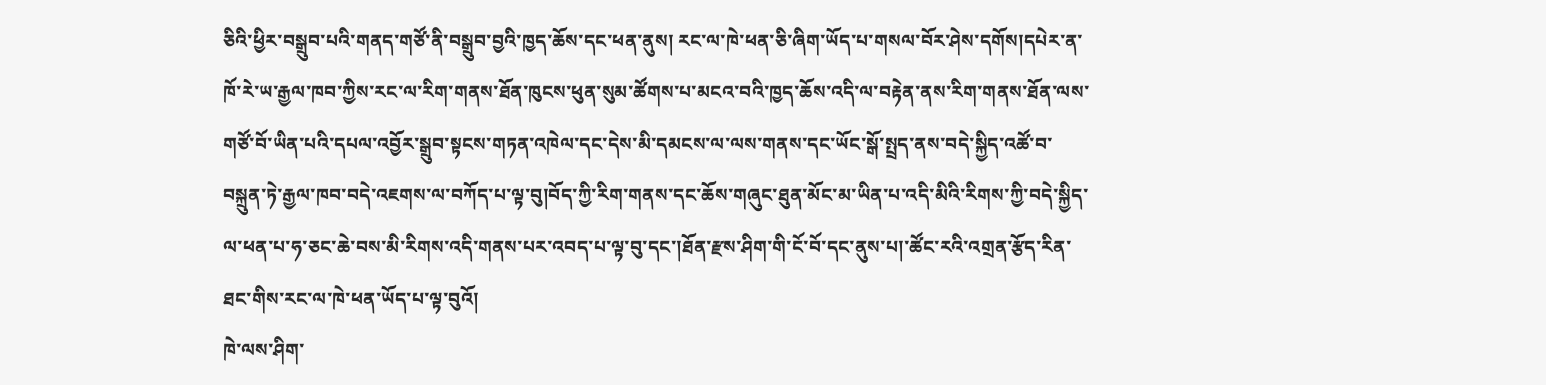ཅིའི་ཕྱིར་བསྒྲུབ་པའི་གནད་གཙོ་ནི་བསྒྲུབ་བྱའི་ཁྱད་ཆོས་དང་ཕན་ནུས། རང་ལ་ཁེ་ཕན་ཅི་ཞིག་ཡོད་པ་གསལ་བོར་ཤེས་དགོས།དཔེར་ན་ཁོ་རེ་ཡ་རྒྱལ་ཁབ་ཀྱིས་རང་ལ་རིག་གནས་ཐོན་ཁུངས་ཕུན་སུམ་ཚོགས་པ་མངའ་བའི་ཁྱད་ཆོས་འདི་ལ་བརྟེན་ནས་རིག་གནས་ཐོན་ལས་གཙོ་བོ་ཡིན་པའི་དཔལ་འབྱོར་སྒྲུབ་སྟངས་གཏན་འཁེལ་དང་དེས་མི་དམངས་ལ་ལས་གནས་དང་ཡོང་སྒོ་སྤྲད་ནས་བདེ་སྐྱིད་འཚོ་བ་བསྐྲུན་ཏེ་རྒྱལ་ཁབ་བདེ་འཇགས་ལ་བཀོད་པ་ལྟ་བུ།བོད་ཀྱི་རིག་གནས་དང་ཆོས་གཞུང་ཐུན་མོང་མ་ཡིན་པ་འདི་མིའི་རིགས་ཀྱི་བདེ་སྐྱིད་ལ་ཕན་པ་ཧ་ཅང་ཆེ་བས་མི་རིགས་འདི་གནས་པར་འབད་པ་ལྟ་བུ་དང་།ཐོན་རྫས་ཤིག་གི་ངོ་བོ་དང་ནུས་པ།་ཚོང་རའི་འགྲན་རྩོད་རིན་ཐང་གིས་རང་ལ་ཁེ་ཕན་ཡོད་པ་ལྟ་བུའོ།
ཁེ་ལས་ཤིག་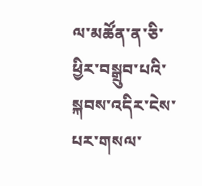ལ་མཚོན་ན་ཅི་ཕྱིར་བསྒྲུབ་པའི་སྐབས་འདིར་ངེས་པར་གསལ་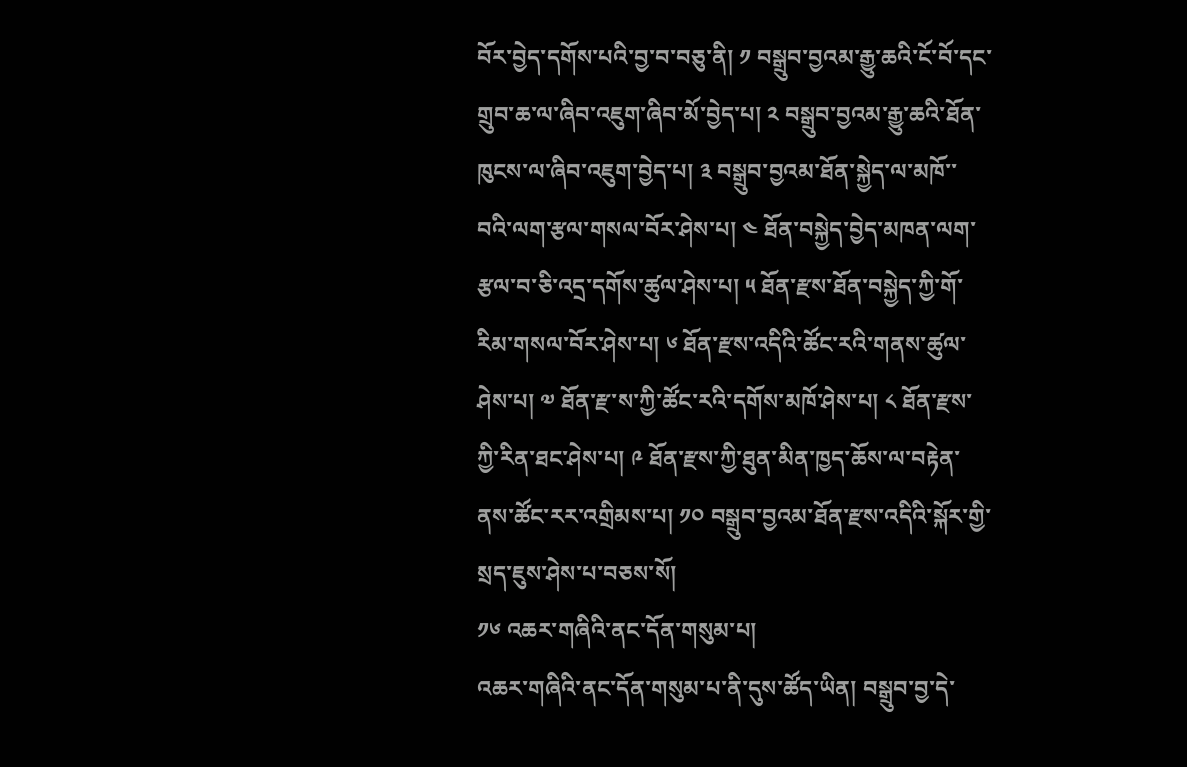བོར་བྱེད་དགོས་པའི་བྱ་བ་བཅུ་ནི། ༡ བསྒྲུབ་བྱའམ་རྒྱུ་ཆའི་ངོ་བོ་དང་གྲུབ་ཆ་ལ་ཞིབ་འཇུག་ཞིབ་མོ་བྱེད་པ། ༢ བསྒྲུབ་བྱའམ་རྒྱུ་ཆའི་ཐོན་ཁུངས་ལ་ཞིབ་འཇུག་བྱེད་པ། ༣ བསྒྲུབ་བྱའམ་ཐོན་སྐྱེད་ལ་མཁོ་་བའི་ལག་རྩལ་གསལ་བོར་ཤེས་པ། ༤ ཐོན་བསྐྱེད་བྱེད་མཁན་ལག་རྩལ་བ་ཅི་འདྲ་དགོས་ཚུལ་ཤེས་པ། ༥ ཐོན་རྫས་ཐོན་བསྐྱེད་ཀྱི་གོ་རིམ་གསལ་བོར་ཤེས་པ། ༦ ཐོན་རྫས་འདིའི་ཚོང་རའི་གནས་ཚུལ་ཤེས་པ། ༧ ཐོན་རྫ་ས་ཀྱི་ཚོང་རའི་དགོས་མཁོ་ཤེས་པ། ༨ ཐོན་རྫས་ཀྱི་རིན་ཐང་ཤེས་པ། ༩ ཐོན་རྫས་ཀྱི་ཐུན་མིན་ཁྱད་ཆོས་ལ་བརྟེན་ནས་ཚོང་རར་འགྲིམས་པ། ༡༠ བསྒྲུབ་བྱའམ་ཐོན་རྫས་འདིའི་སྐོར་གྱི་སྲད་ཇུས་ཤེས་པ་བཅས་སོ།
༡༦ འཆར་གཞིའི་ནང་དོན་གསུམ་པ།
འཆར་གཞིའི་ནང་དོན་གསུམ་པ་ནི་དུས་ཚོད་ཡིན། བསྒྲུབ་བྱ་དེ་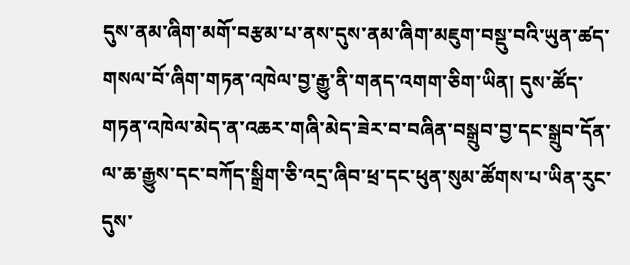དུས་ནམ་ཞིག་མགོ་བརྩམ་པ་ནས་དུས་ནམ་ཞིག་མཇུག་བསྡུ་བའི་ཡུན་ཚད་གསལ་བོ་ཞིག་གཏན་འཁེལ་བྱ་རྒྱུ་ནི་གནད་འགག་ཅིག་ཡིན། དུས་ཚོད་གཏན་འཁེལ་མེད་ན་འཆར་གཞི་མེད་ཟེར་བ་བཞིན་བསྒྲུབ་བྱ་དང་སྒྲུབ་དོན་ལ་ཆ་རྒྱུས་དང་བཀོད་སྒྲིག་ཅི་འདྲ་ཞིབ་ཕྲ་དང་ཕུན་སུམ་ཚོགས་པ་ཡིན་རུང་དུས་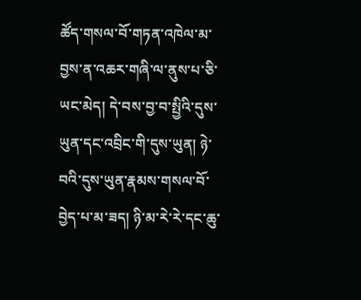ཚོད་གསལ་བོ་གཏན་འཁེལ་མ་བྱས་ན་འཆར་གཞི་ལ་ནུས་པ་ཅི་ཡང་མེད། དེ་བས་བྱ་བ་སྤྱིའི་དུས་ཡུན་དང་འབྲིང་གི་དུས་ཡུན། ཉེ་བའི་དུས་ཡུན་རྣམས་གསལ་བོ་བྱེད་པ་མ་ཟད། ཉི་མ་རེ་རེ་དང་ཆུ་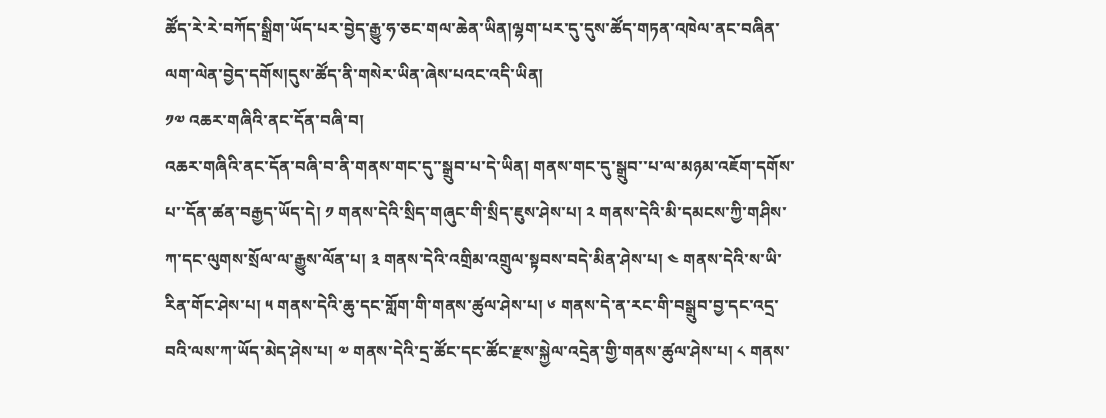ཚོད་རེ་རེ་བཀོད་སྒྲིག་ཡོད་པར་བྱེད་རྒྱུ་ཧ་ཅང་གལ་ཆེན་ཡིན།ལྷག་པར་དུ་དུས་ཚོད་གཏན་འཁེལ་ནང་བཞིན་ལག་ལེན་བྱེད་དགོས།དུས་ཚོད་ནི་གསེར་ཡིན་ཞེས་པའང་འདི་ཡིན།
༡༧ འཆར་གཞིའི་ནང་དོན་བཞི་བ།
འཆར་གཞིའི་ནང་དོན་བཞི་བ་ནི་གནས་གང་དུ་་སྒྲུབ་པ་དེ་ཡིན། གནས་གང་དུ་སྒྲུབ་་པ་ལ་མཉམ་འཇོག་དགོས་པ་་དོན་ཚན་བརྒྱད་ཡོད་དེ། ༡ གནས་དེའི་སྲིད་གཞུང་གི་སྲིད་ཇུས་ཤེས་པ། ༢ གནས་དེའི་མི་དམངས་ཀྱི་གཤིས་ཀ་དང་ལུགས་སྲོལ་ལ་རྒྱུས་ལོན་པ། ༣ གནས་དེའི་འགྲིམ་འགྲུལ་སྟབས་བདེ་མིན་ཤེས་པ། ༤ གནས་དེའི་ས་ཡི་རིན་གོང་ཤེས་པ། ༥ གནས་དེའི་ཆུ་དང་གློག་གི་གནས་ཚུལ་ཤེས་པ། ༦ གནས་དེ་ན་རང་གི་བསྒྲུབ་བྱ་དང་འདྲ་བའི་ལས་ཀ་ཡོད་མེད་ཤེས་པ། ༧ གནས་དེའི་དྲ་ཚོང་དང་ཚོང་རྫས་སྐྱེལ་འདྲེན་གྱི་གནས་ཚུལ་ཤེས་པ། ༨ གནས་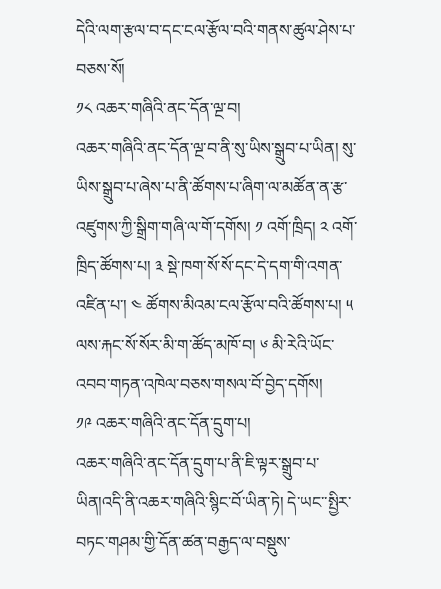དེའི་ལག་རྩལ་བ་དང་ངལ་རྩོལ་བའི་གནས་ཚུལ་ཤེས་པ་བཅས་སོ།
༡༨ འཆར་གཞིའི་ནང་དོན་ལྔ་བ།
འཆར་གཞིའི་ནང་དོན་ལྔ་བ་ནི་སུ་ཡིས་སྒྲུབ་པ་ཡིན། སུ་ཡིས་སྒྲུབ་པ་ཞེས་པ་ནི་ཚོགས་པ་ཞིག་ལ་མཚོན་ན་རྩ་འཛུགས་ཀྱི་སྒྲིག་གཞི་ལ་གོ་དགོས། ༡ འགོ་ཁྲིད། ༢ འགོ་ཁྲིད་ཚོགས་པ། ༣ སྡེ་ཁག་སོ་སོ་དང་དེ་དག་གི་འགན་འཛིན་པ་། ༤ ཚོགས་མིའམ་ངལ་རྩོལ་བའི་ཚོགས་པ། ༥ ལས་རྐང་སོ་སོར་མི་ག་ཚོད་མཁོ་བ། ༦ མི་རེའི་ཡོང་འབབ་གཏན་འཁེལ་བཅས་གསལ་བོ་བྱེད་དགོས།
༡༩ འཆར་གཞིའི་ནང་དོན་དྲུག་པ།
འཆར་གཞིའི་ནང་དོན་དྲུག་པ་ནི་ཇི་ལྟར་སྒྲུབ་པ་ཡིན།འདི་ནི་འཆར་གཞིའི་སྙིང་བོ་ཡིན་ཏེ། དེ་ཡང་་སྤྱིར་བཏང་གཤམ་གྱི་དོན་ཚན་བརྒྱད་ལ་བསྡུས་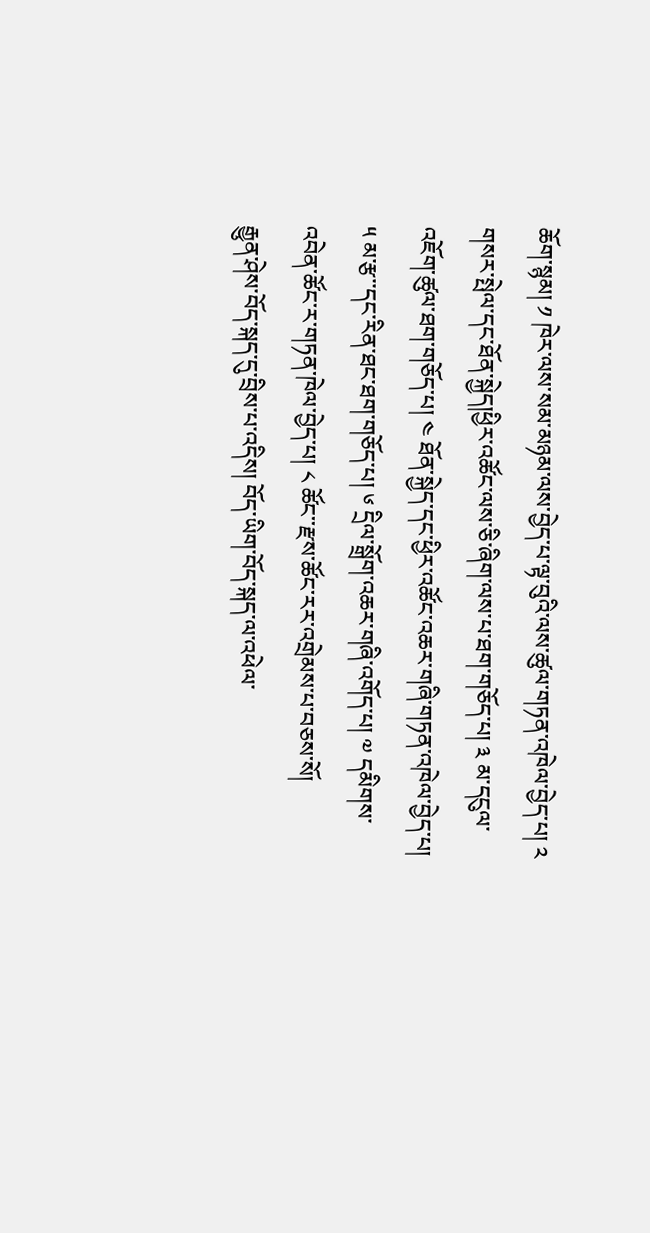ཆོག་སྙམ། ༡ ཁེར་ལས་སམ་མཉམ་ལས་བྱེད་པ་ལྟ་བུའི་ལས་ཚུལ་གཏན་འཁེལ་བྱེད་པ། ༢ གསར་སྤེལ་དང་ཐོན་སྐྱེད།ཕྱིར་འཚོང་ལས་ཅི་ཞིག་ལས་པ་ཐག་གཅོད་པ། ༣ མ་དངུལ་འཇོག་ཚུལ་ཐག་གཅོད་པ། ༤ ཐོན་སྐྱེད་དང་ཕྱིར་འཚོང་འཆར་གཞི་གཏན་འཁེལ་བྱེད་པ། ༥ མ་རྩ་་དང་རིན་ཐང་ཐག་གཅོད་པ། ༦ དྲིལ་སྒྲོག་འཆར་གཞི་འགོད་པ། ༧ དམིགས་འབེན་ཚོང་ར་གཏན་ཁེལ་བྱེད་པ། ༨ ཚོང་་རྫས་ཚོང་རར་འགྲེམས་པ་བཅས་སོ།
རྒྱུན་ཤེས་བོད་སྐད་དུ་བྲིས་པ་འདིས། བོད་ཡིག་བོད་སྐད་ལ་འཕེལ་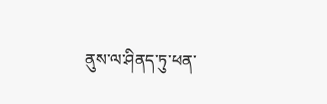ནུས་ལ་ཤིནད་ཏུ་ཕན་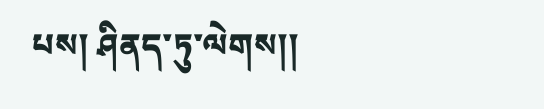པས། ཤིནད་ཏུ་ལེགས།།